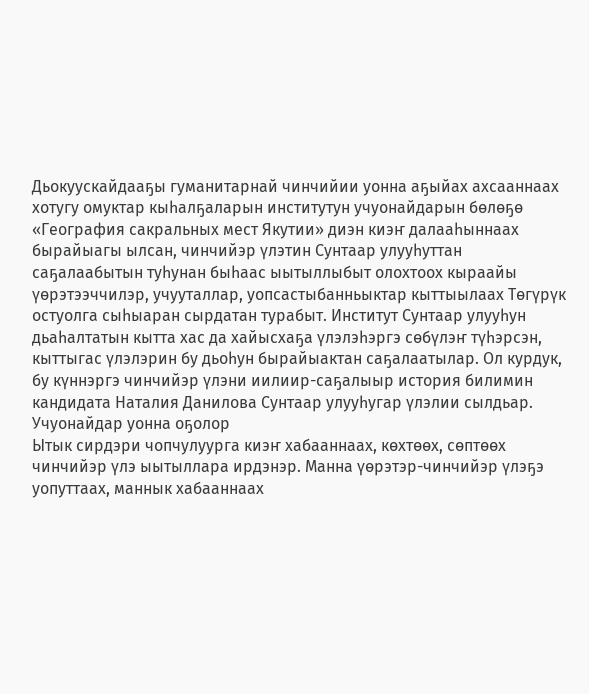Дьокуускайдааҕы гуманитарнай чинчийии уонна аҕыйах ахсааннаах хотугу омуктар кыһалҕаларын институтун учуонайдарын бөлөҕө «География сакральных мест Якутии» диэн киэҥ далааһыннаах бырайыагы ылсан, чинчийэр үлэтин Сунтаар улууһуттан саҕалаабытын туһунан быһаас ыытыллыбыт олохтоох кыраайы үөрэтээччилэр, учууталлар, уопсастыбанньыктар кыттыылаах Төгүрүк остуолга сыһыаран сырдатан турабыт. Институт Сунтаар улууһун дьаһалтатын кытта хас да хайысхаҕа үлэлэһэргэ сөбүлэҥ түһэрсэн, кыттыгас үлэлэрин бу дьоһун бырайыактан саҕалаатылар. Ол курдук, бу күннэргэ чинчийэр үлэни иилиир-саҕалыыр история билимин кандидата Наталия Данилова Сунтаар улууһугар үлэлии сылдьар.
Учуонайдар уонна оҕолор
Ытык сирдэри чопчулуурга киэҥ хабааннаах, көхтөөх, сөптөөх чинчийэр үлэ ыытыллара ирдэнэр. Манна үөрэтэр-чинчийэр үлэҕэ уопуттаах, маннык хабааннаах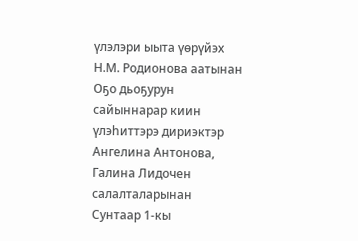үлэлэри ыыта үөрүйэх Н.М. Родионова аатынан Оҕо дьоҕурун сайыннарар киин үлэһиттэрэ дириэктэр Ангелина Антонова, Галина Лидочен салалталарынан Сунтаар 1-кы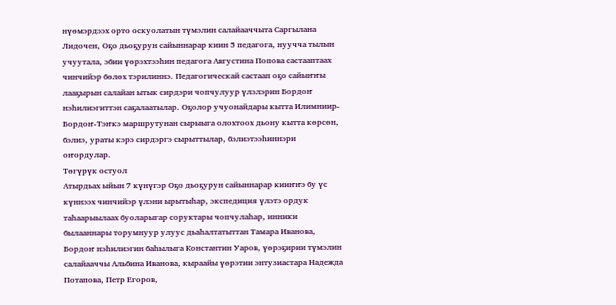нүөмэрдээх орто оскуолатын түмэлин салайааччыта Саргылана Лидочен, Оҕо дьоҕурун сайыннарар киин 5 педагога, нуучча тылын учуутала, эбии үөрэхтээһин педагога Августина Попова састааптаах чинчийэр бөлөх тэрилиннэ. Педагогическай састаап оҕо сайыҥҥы лааҕырын салайан ытык сирдэри чопчулуур үлэлэрин Бордоҥ нэһилиэгиттэн саҕалаатылар. Оҕолор учуонайдары кытта Илимниир-Бордоҥ-Тэҥкэ маршрутунан сырыыга олохтоох дьону кытта көрсөн, бэлиэ, ураты кэрэ сирдэргэ сырыттылар, бэлиэтээһиннэри оҥордулар.
Төгүрүк остуол
Атырдьах ыйын 7 күнүгэр Оҕо дьоҕурун сайыннарар кииҥҥэ бу үс күннээх чинчийэр үлэни ырытыһар, экспедиция үлэтэ ордук таһаарыылаах буоларыгар соруктары чопчулаһар, инники былааннары торумнуур улуус дьаһалтатыттан Тамара Иванова, Бордоҥ нэһилиэгин баһылыга Константин Уаров, үөрэҕирии түмэлин салайааччы Альбина Иванова, кыраайы үөрэтии энтузиастара Надежда Потапова, Петр Егоров,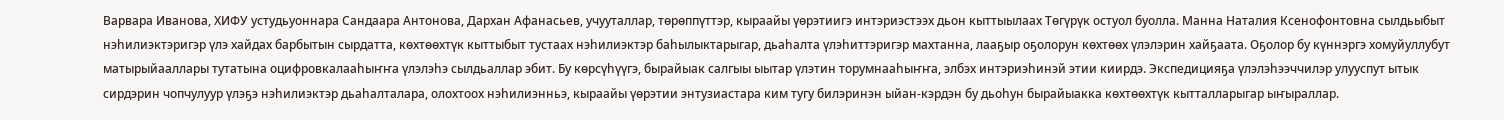Варвара Иванова, ХИФУ устудьуоннара Сандаара Антонова, Дархан Афанасьев, учууталлар, төрөппүттэр, кыраайы үөрэтиигэ интэриэстээх дьон кыттыылаах Төгүрүк остуол буолла. Манна Наталия Ксенофонтовна сылдьыбыт нэһилиэктэригэр үлэ хайдах барбытын сырдатта, көхтөөхтүк кыттыбыт тустаах нэһилиэктэр баһылыктарыгар, дьаһалта үлэһиттэригэр махтанна, лааҕыр оҕолорун көхтөөх үлэлэрин хайҕаата. Оҕолор бу күннэргэ хомуйуллубут матырыйааллары тутатына оцифровкалааһыҥҥа үлэлэһэ сылдьаллар эбит. Бу көрсүһүүгэ, бырайыак салгыы ыытар үлэтин торумнааһыҥҥа, элбэх интэриэһинэй этии киирдэ. Экспедицияҕа үлэлэһээччилэр улууспут ытык сирдэрин чопчулуур үлэҕэ нэһилиэктэр дьаһалталара, олохтоох нэһилиэнньэ, кыраайы үөрэтии энтузиастара ким тугу билэринэн ыйан-кэрдэн бу дьоһун бырайыакка көхтөөхтүк кытталларыгар ыҥыраллар.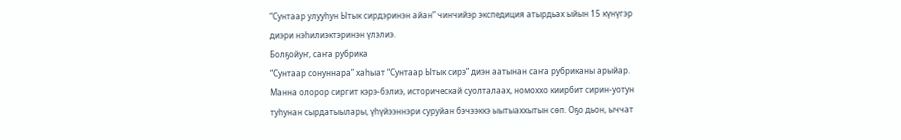“Сунтаар улууһун Ытык сирдэринэн айан” чинчийэр экспедиция атырдьах ыйын 15 күнүгэр диэри нэһилиэктэринэн үлэлиэ.
Болҕойуҥ, саҥа рубрика
“Сунтаар сонуннара” хаһыат “Сунтаар Ытык сирэ” диэн аатынан саҥа рубриканы арыйар. Манна олорор сиргит кэрэ-бэлиэ, историческай суолталаах, номоххо киирбит сирин-уотун туһунан сырдатыылары, үһүйээннэри суруйан бэчээккэ ыытыаххытын сөп. Оҕо дьон, ыччат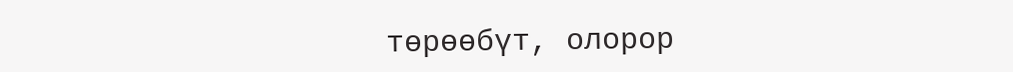төрөөбүт, олорор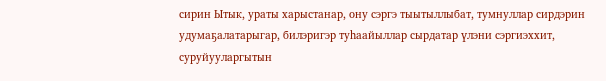сирин Ытык, ураты харыстанар, ону сэргэ тыытыллыбат, тумнуллар сирдэрин удумаҕалатарыгар, билэригэр туһаайыллар сырдатар үлэни сэргиэххит, суруйууларгытын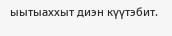ыытыаххыт диэн күүтэбит.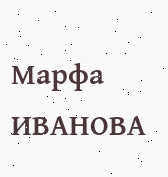Марфа ИВАНОВА